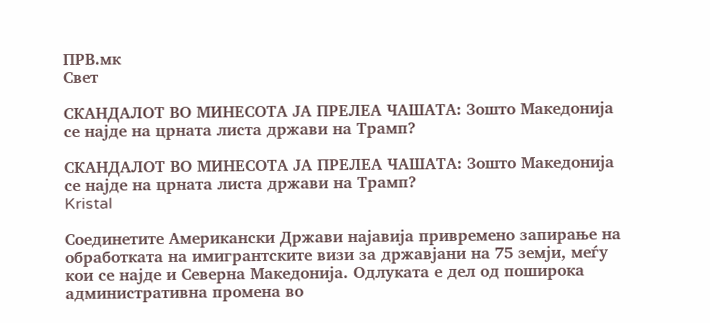ПРВ.мк
Свет

СКАНДАЛОТ ВО МИНЕСОТА ЈА ПРЕЛЕА ЧАШАТА: Зошто Македонија се најде на црната листа држави на Трамп?

СКАНДАЛОТ ВО МИНЕСОТА ЈА ПРЕЛЕА ЧАШАТА: Зошто Македонија се најде на црната листа држави на Трамп?
Kristal

Соединетите Американски Држави најавија привремено запирање на обработката на имигрантските визи за државјани на 75 земји, меѓу кои се најде и Северна Македонија. Одлуката е дел од поширока административна промена во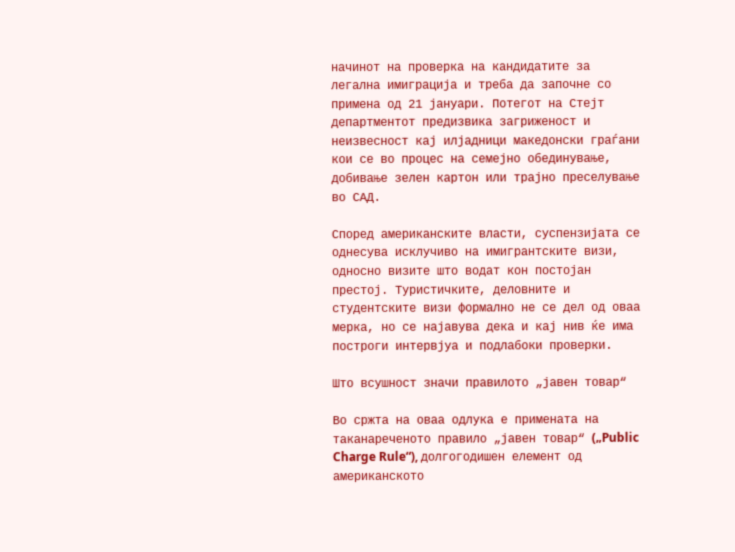начинот на проверка на кандидатите за легална имиграција и треба да започне со примена од 21 јануари. Потегот на Стејт департментот предизвика загриженост и неизвесност кај илјадници македонски граѓани кои се во процес на семејно обединување, добивање зелен картон или трајно преселување во САД.

Според американските власти, суспензијата се однесува исклучиво на имигрантските визи, односно визите што водат кон постојан престој. Туристичките, деловните и студентските визи формално не се дел од оваа мерка, но се најавува дека и кај нив ќе има построги интервјуа и подлабоки проверки.

Што всушност значи правилото „јавен товар“

Во сржта на оваа одлука е примената на таканареченото правило „јавен товар“ („Public Charge Rule“), долгогодишен елемент од американското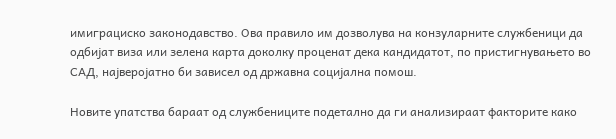имиграциско законодавство. Ова правило им дозволува на конзуларните службеници да одбијат виза или зелена карта доколку проценат дека кандидатот, по пристигнувањето во САД, најверојатно би зависел од државна социјална помош.

Новите упатства бараат од службениците подетално да ги анализираат факторите како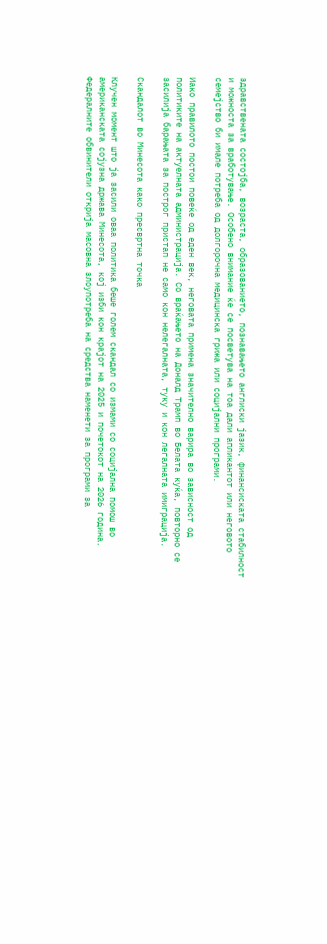здравствената состојба, возраста, образованието, познавањето англиски јазик, финансиската стабилност и можноста за вработување. Особено внимание ќе се посветува на тоа дали апликантот или неговото семејство би имале потреба од долгорочна медицинска грижа или социјални програми.

Иако правилото постои повеќе од еден век, неговата примена значително варира во зависност од политиките на актуелната администрација. Со враќањето на Доналд Трамп во Белата куќа, повторно се засилија барањата за построг пристап не само кон нелегалната, туку и кон легалната имиграција.

Скандалот во Минесота како пресвртна точка

Клучен момент што ја засили оваа политика беше голем скандал со измами со социјална помош во американската сојузна држава Минесота, кој изби кон крајот на 2025 и почетокот на 2026 година. Федералните обвинители открија масовна злоупотреба на средства наменети за програми за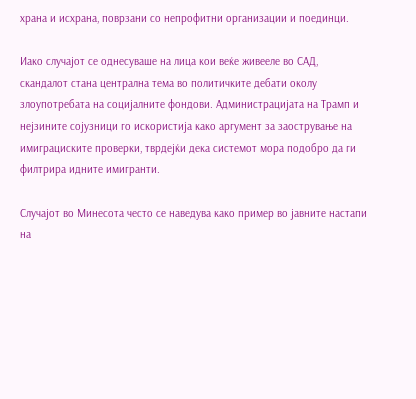храна и исхрана, поврзани со непрофитни организации и поединци.

Иако случајот се однесуваше на лица кои веќе живееле во САД, скандалот стана централна тема во политичките дебати околу злоупотребата на социјалните фондови. Администрацијата на Трамп и нејзините сојузници го искористија како аргумент за заострување на имиграциските проверки, тврдејќи дека системот мора подобро да ги филтрира идните имигранти.

Случајот во Минесота често се наведува како пример во јавните настапи на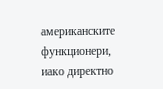американските функционери, иако директно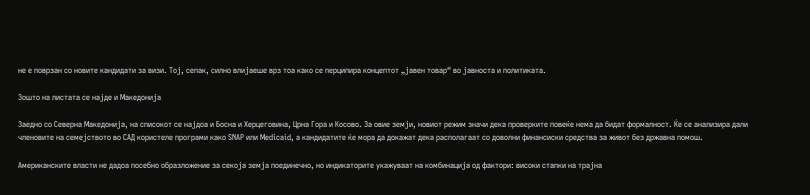не е поврзан со новите кандидати за визи. Тој, сепак, силно влијаеше врз тоа како се перципира концептот „јавен товар“ во јавноста и политиката.

Зошто на листата се најде и Македонија

Заедно со Северна Македонија, на списокот се најдоа и Босна и Херцеговина, Црна Гора и Косово. За овие земји, новиот режим значи дека проверките повеќе нема да бидат формалност. Ќе се анализира дали членовите на семејството во САД користеле програми како SNAP или Medicaid, а кандидатите ќе мора да докажат дека располагаат со доволни финансиски средства за живот без државна помош.

Американските власти не дадоа посебно образложение за секоја земја поединечно, но индикаторите укажуваат на комбинација од фактори: високи стапки на трајна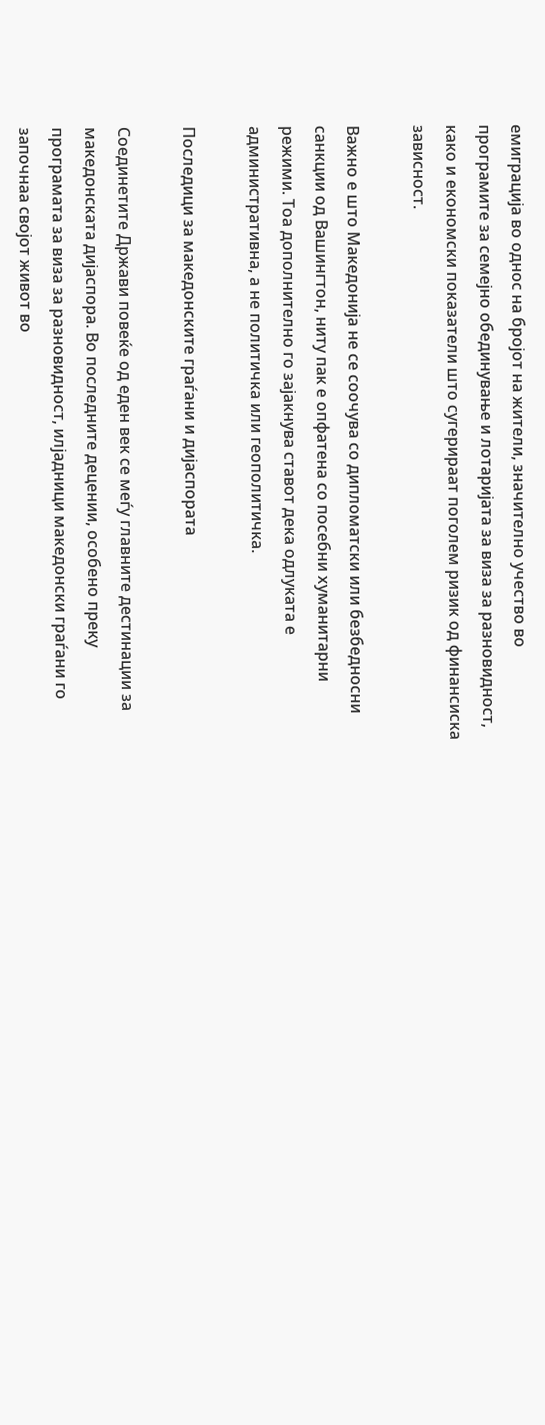емиграција во однос на бројот на жители, значително учество во програмите за семејно обединување и лотаријата за виза за разновидност, како и економски показатели што сугерираат поголем ризик од финансиска зависност.

Важно е што Македонија не се соочува со дипломатски или безбедносни санкции од Вашингтон, ниту пак е опфатена со посебни хуманитарни режими. Тоа дополнително го зајакнува ставот дека одлуката е административна, а не политичка или геополитичка.

Последици за македонските граѓани и дијаспората

Соединетите Држави повеќе од еден век се меѓу главните дестинации за македонската дијаспора. Во последните децении, особено преку програмата за виза за разновидност, илјадници македонски граѓани го започнаа својот живот во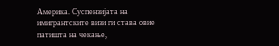Америка. Суспензијата на имигрантските визи ги става овие патишта на чекање,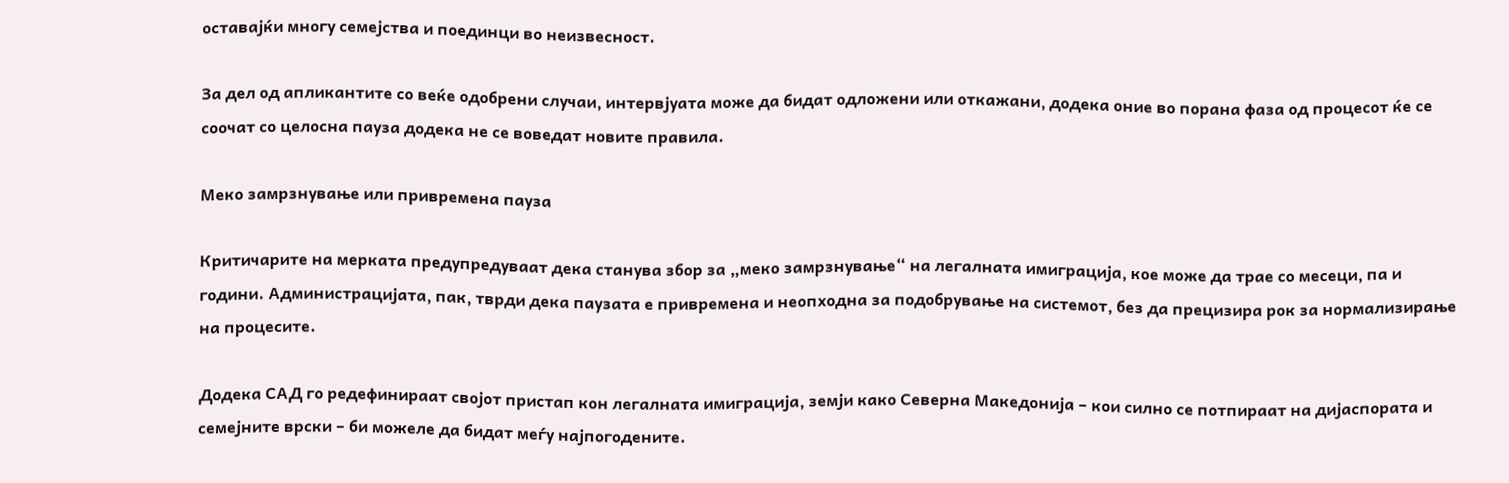оставајќи многу семејства и поединци во неизвесност.

За дел од апликантите со веќе одобрени случаи, интервјуата може да бидат одложени или откажани, додека оние во порана фаза од процесот ќе се соочат со целосна пауза додека не се воведат новите правила.

Меко замрзнување или привремена пауза

Критичарите на мерката предупредуваат дека станува збор за „меко замрзнување“ на легалната имиграција, кое може да трае со месеци, па и години. Администрацијата, пак, тврди дека паузата е привремена и неопходна за подобрување на системот, без да прецизира рок за нормализирање на процесите.

Додека САД го редефинираат својот пристап кон легалната имиграција, земји како Северна Македонија – кои силно се потпираат на дијаспората и семејните врски – би можеле да бидат меѓу најпогодените.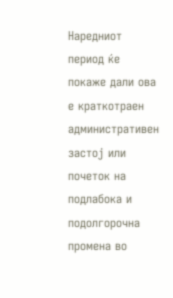Наредниот период ќе покаже дали ова е краткотраен административен застој или почеток на подлабока и подолгорочна промена во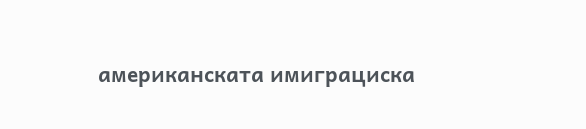американската имиграциска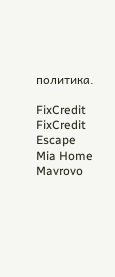политика.

FixCredit
FixCredit
Escape
Mia Home Mavrovo